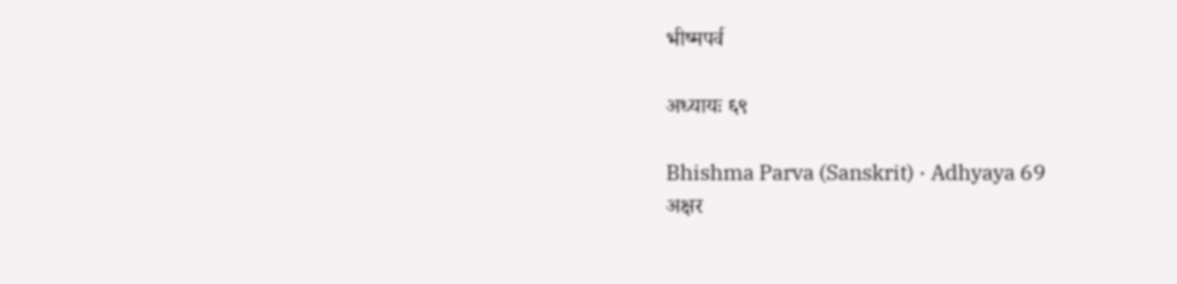भीष्मपर्व

अध्यायः ६९

Bhishma Parva (Sanskrit) · Adhyaya 69
अक्षर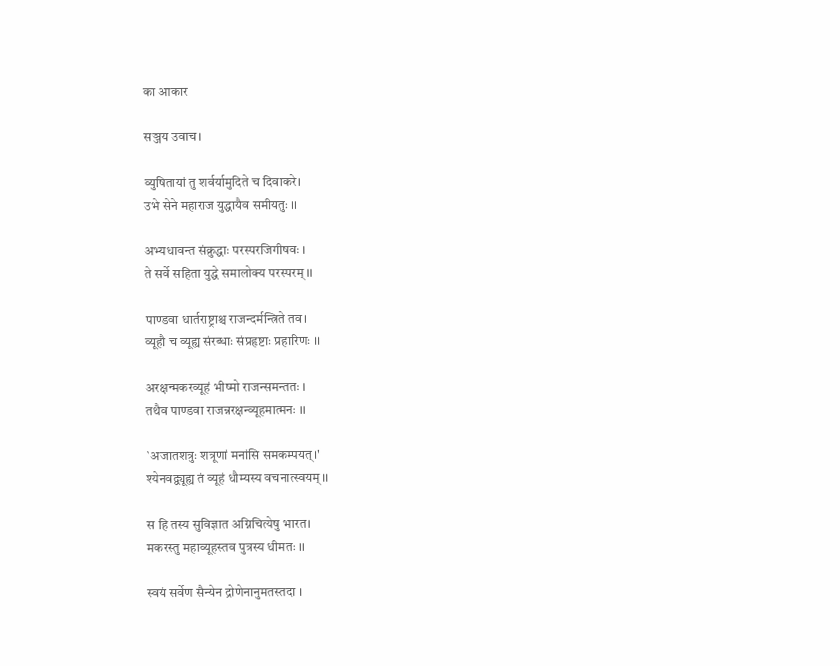का आकार

सञ्जय उवाच।

व्युषितायां तु शर्वर्यामुदिते च दिवाकरे।
उभे सेने महाराज युद्धायैव समीयतुः ।।

अभ्यधावन्त संक्रुद्धाः परस्परजिगीषवः ।
ते सर्वे सहिता युद्धे समालोक्य परस्परम् ।।

पाण्डवा धार्तराष्ट्राश्च राजन्दर्मन्त्रिते तव।
व्यूहौ च व्यूह्य संरब्धाः संप्रहृष्टाः प्रहारिणः ।।

अरक्षन्मकरव्यूहं भीष्मो राजन्समन्ततः ।
तथैव पाण्डवा राजन्नरक्षन्व्यूहमात्मनः ।।

`अजातशत्रुः शत्रूणां मनांसि समकम्पयत्।'
श्येनवद्व्यूह्य तं व्यूहं धौम्यस्य वचनात्स्वयम् ।।

स हि तस्य सुविज्ञात अग्निचित्येषु भारत।
मकरस्तु महाव्यूहस्तव पुत्रस्य धीमतः ।।

स्वयं सर्वेण सैन्येन द्रोणेनानुमतस्तदा ।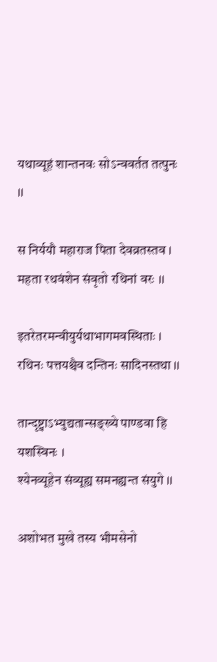यथाव्यूहं शान्तनवः सोऽन्ववर्तत तत्पुनः ।।

स निर्ययौ महाराज पिता देवव्रतस्तव ।
महता रथवंशेन संवृतो रथिनां वरः ।।

इतरेतरमन्वीयुर्यथाभागमवस्थिताः ।
रथिनः पत्तयश्चैव दन्तिनः सादिनस्तथा ।।

तान्दृष्ट्वाऽभ्युद्यतान्सङ्ख्ये पाण्डवा हि यशस्विनः ।
श्येनव्यूहेन संव्यूह्य समनह्यन्त संयुगे ।।

अशोभत मुखे तस्य भीमसेनो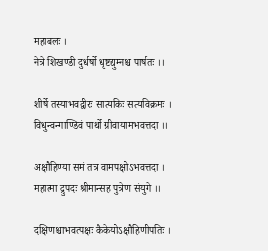महाबलः ।
नेत्रे शिखण्डी दुर्धर्षो धृष्टद्युम्नश्च पार्षतः ।।

शीर्षे तस्याभवद्वीरः सात्यकिः सत्यविक्रमः ।
विधुन्वन्गाण्डिवं पार्थो ग्रीवायामभवत्तदा ।।

अक्षौहिण्या समं तत्र वामपक्षोऽभवत्तदा ।
महात्मा द्रुपदः श्रीमान्सह पुत्रेण संयुगे ।।

दक्षिणश्चाभवत्पक्षः कैकेयोऽक्षौहिणीपतिः ।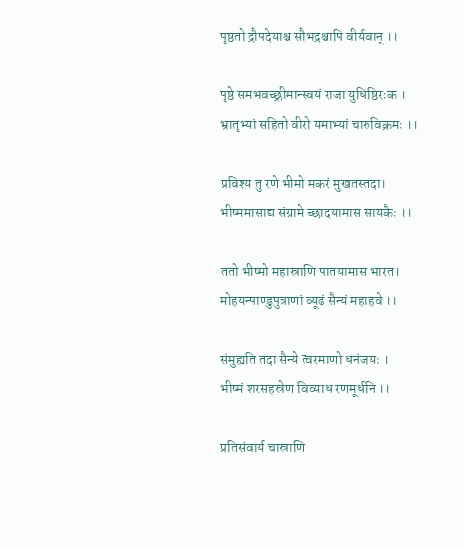पृष्ठतो द्रौपदेयाश्च सौभद्रश्चापि वीर्यवान् ।।

पृष्ठे समभवच्छ्रीमान्स्वयं राजा युधिष्ठिरःक ।
भ्रातृभ्यां सहितो वीरो यमाभ्यां चारुविक्रमः ।।

प्रविश्य तु रणे भीमो मकरं मुखतस्तदा।
भीष्ममासाद्य संग्रामे च्छादयामास सायकैः ।।

ततो भीष्मो महास्राणि पातयामास भारत।
मोहयन्पाण्डुपुत्राणां व्यूढं सैन्यं महाहवे ।।

संमुह्यति तदा सैन्ये त्वरमाणो धनंजयः ।
भीष्मं शरसहस्रेण विव्याध रणमूर्धनि ।।

प्रतिसंवार्य चास्राणि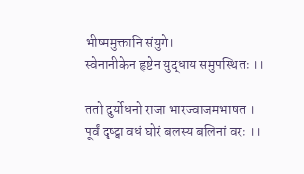भीष्ममुक्तानि संयुगे।
स्वेनानीकेन हृष्टेन युद्धाय समुपस्थितः ।।

ततो दुर्योधनो राजा भारज्वाजमभाषत ।
पूर्वं दृष्ट्वा वधं घोरं बलस्य बलिनां वरः ।।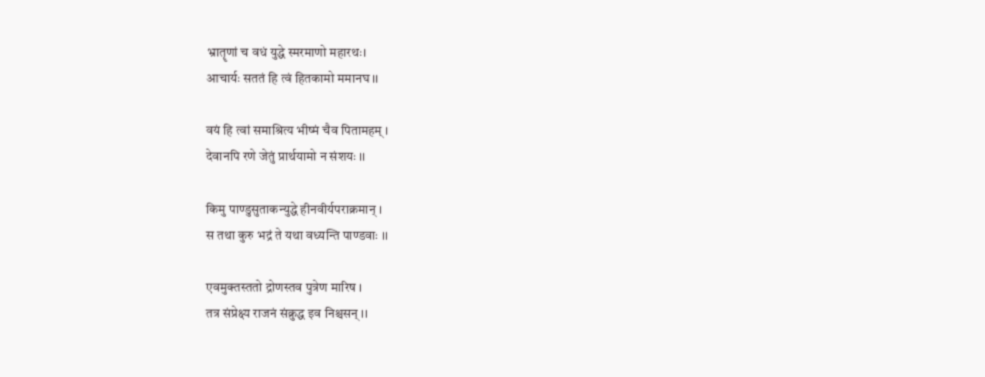भ्रातॄणां च वधं युद्धे स्मरमाणो महारथः।
आचार्यः सततं हि त्वं हितकामो ममानघ ।।

वयं हि त्वां समाश्रित्य भीष्मं चैव पितामहम् ।
देवानपि रणे जेतुं प्रार्थयामो न संशयः ।।

किमु पाण्डुसुताकन्युद्धे हीनवीर्यपराक्रमान् ।
स तथा कुरु भद्रं ते यथा वध्यन्ति पाण्डवाः ।।

एवमुक्तस्ततो द्रोणस्तव पुत्रेण मारिष ।
तत्र संप्रेक्ष्य राजनं संक्रुद्ध इव निश्चसन् ।।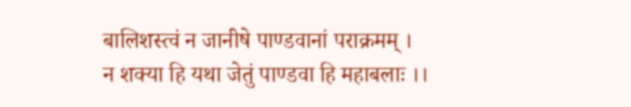बालिशस्त्वं न जानीषे पाण्डवानां पराक्रमम् ।
न शक्या हि यथा जेतुं पाण्डवा हि महाबलाः ।।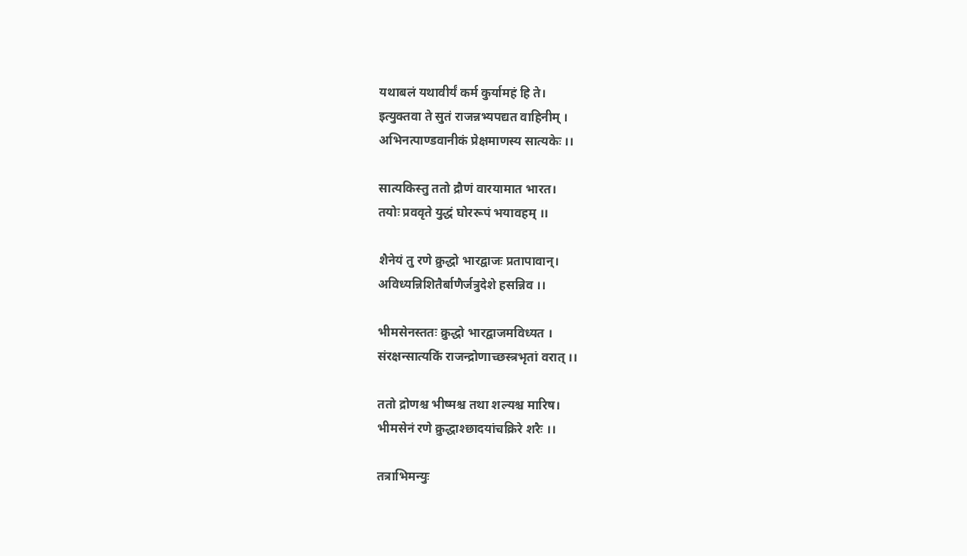यथाबलं यथावीर्यं कर्म कुर्यामहं हि ते।
इत्युक्तवा ते सुतं राजन्नभ्यपद्यत वाहिनीम् ।
अभिनत्पाण्डवानीकं प्रेक्षमाणस्य सात्यकेः ।।

सात्यकिस्तु ततो द्रौणं वारयामात भारत।
तयोः प्रववृते युद्धं घोररूपं भयावहम् ।।

शैनेयं तु रणे क्रुद्धो भारद्वाजः प्रतापावान्।
अविध्यन्निशितैर्बाणैर्जत्रुदेशे हसन्निव ।।

भीमसेनस्ततः क्रुद्धो भारद्वाजमविध्यत ।
संरक्षन्सात्यकिं राजन्द्रोणाच्छस्त्रभृतां वरात् ।।

ततो द्रोणश्च भीष्मश्च तथा शल्यश्च मारिष।
भीमसेनं रणे क्रुद्धाश्छादयांचक्रिरे शरैः ।।

तत्राभिमन्युः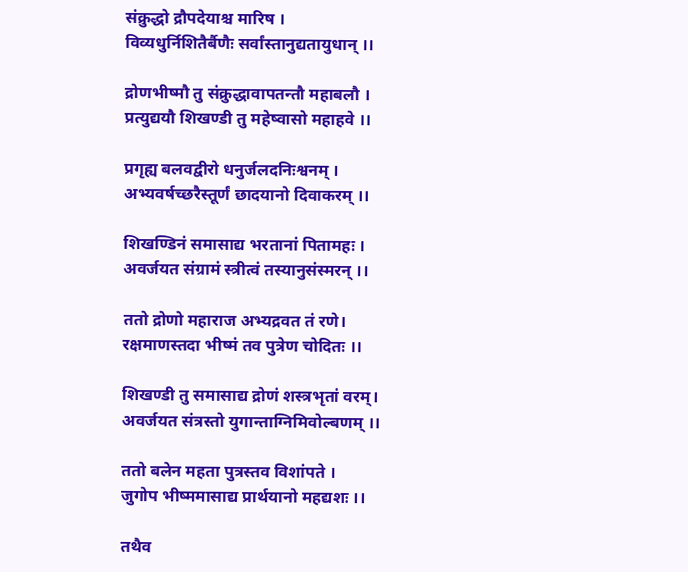संक्रुद्धो द्रौपदेयाश्च मारिष ।
विव्यधुर्निशितैर्बैणैः सर्वांस्तानुद्यतायुधान् ।।

द्रोणभीष्मौ तु संक्रुद्धावापतन्तौ महाबलौ ।
प्रत्युद्ययौ शिखण्डी तु महेष्वासो महाहवे ।।

प्रगृह्य बलवद्वीरो धनुर्जलदनिःश्वनम् ।
अभ्यवर्षच्छरैस्तूर्णं छादयानो दिवाकरम् ।।

शिखण्डिनं समासाद्य भरतानां पितामहः ।
अवर्जयत संग्रामं स्त्रीत्वं तस्यानुसंस्मरन् ।।

ततो द्रोणो महाराज अभ्यद्रवत तं रणे।
रक्षमाणस्तदा भीष्मं तव पुत्रेण चोदितः ।।

शिखण्डी तु समासाद्य द्रोणं शस्त्रभृतां वरम्।
अवर्जयत संत्रस्तो युगान्ताग्निमिवोल्बणम् ।।

ततो बलेन महता पुत्रस्तव विशांपते ।
जुगोप भीष्ममासाद्य प्रार्थयानो महद्यशः ।।

तथैव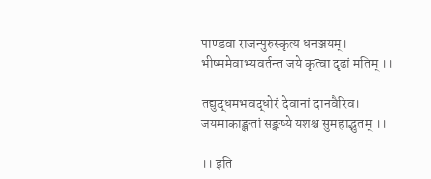पाण्डवा राजन्पुरुस्कृत्य धनञ्जयम्।
भीष्ममेवाभ्यवर्तन्त जये कृत्वा दृढां मतिम् ।।

तद्युद्धमभवद्धोरं देवानां दानवैरिव।
जयमाकाङ्क्षतां सङ्क्ष्ये यशश्च सुमहाद्भुतम् ।।

।। इति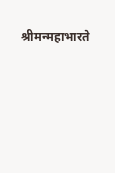श्रीमन्महाभारते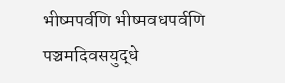भीष्मपर्वणि भीष्मवधपर्वणि
पञ्चमदिवसयुद्धे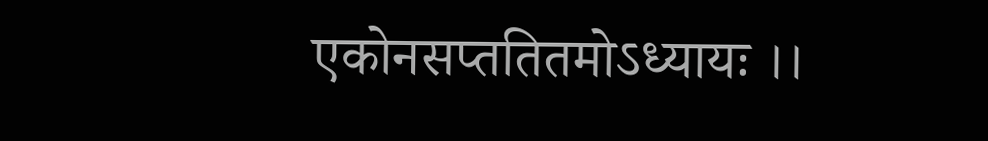एकोनसप्ततितमोऽध्यायः ।।